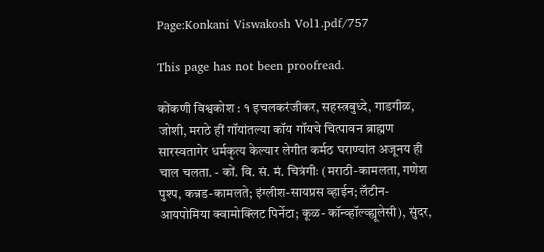Page:Konkani Viswakosh Vol1.pdf/757

This page has not been proofread.

कोंकणी विश्वकोश : १ इचलकरंजीकर, सहस्त्रबुध्दे, गाडगीळ, जोशी, मराठे हीं गॉयांतल्या कॉय गॉयचे चित्पावन ब्राह्मण सारस्वतागेर धर्मकृत्य केल्यार लेगीत कर्मठ घराण्यांत अजूनय ही चाल चलता. - कों. वि. सं. मं. चित्रंगीः (मराठी-कामलता, गणेश पुश्प, कन्नड-कामलते; इंग्लीश-सायप्रस व्हाईन; लॅटीन-आयपोमिया क्वामोक्लिट पिर्नेटा; कूळ- कॉन्व्हॉल्व्ह्यूलेसी), सुंदर,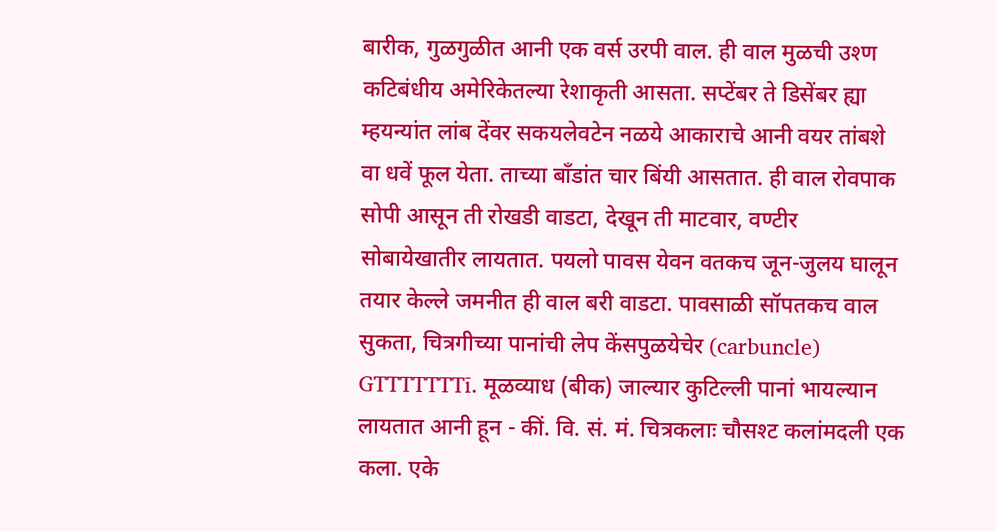बारीक, गुळगुळीत आनी एक वर्स उरपी वाल. ही वाल मुळची उश्ण कटिबंधीय अमेरिकेतल्या रेशाकृती आसता. सप्टेंबर ते डिसेंबर ह्या म्हयन्यांत लांब देंवर सकयलेवटेन नळये आकाराचे आनी वयर तांबशे वा धवें फूल येता. ताच्या बाँडांत चार बिंयी आसतात. ही वाल रोवपाक सोपी आसून ती रोखडी वाडटा, देखून ती माटवार, वण्टीर सोबायेखातीर लायतात. पयलो पावस येवन वतकच जून-जुलय घालून तयार केल्ले जमनीत ही वाल बरी वाडटा. पावसाळी सॉपतकच वाल सुकता, चित्रगीच्या पानांची लेप केंसपुळयेचेर (carbuncle) GTTTTTTTī. मूळव्याध (बीक) जाल्यार कुटिल्ली पानां भायल्यान लायतात आनी हून - कीं. वि. सं. मं. चित्रकलाः चौसश्ट कलांमदली एक कला. एके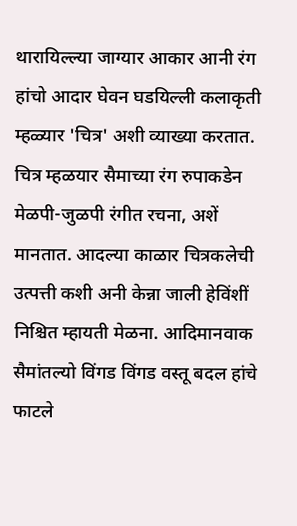थारायिल्ल्या जाग्यार आकार आनी रंग हांचो आदार घेवन घडयिल्ली कलाकृती म्हळ्यार 'चित्र' अशी व्याख्या करतात. चित्र म्हळयार सैमाच्या रंग रुपाकडेन मेळपी-जुळपी रंगीत रचना, अशें मानतात. आदल्या काळार चित्रकलेची उत्पत्ती कशी अनी केन्ना जाली हेविंशीं निश्चित म्हायती मेळना. आदिमानवाक सैमांतल्यो विंगड विंगड वस्तू बदल हांचे फाटले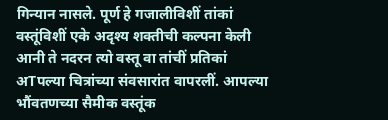गिन्यान नासले. पूर्ण हे गजालीविशीं तांकां वस्तूंविशीं एके अदृश्य शक्तीची कल्पना केली आनी ते नदरन त्यो वस्तू वा तांचीं प्रतिकां अTपल्या चित्रांच्या संवसारांत वापरलीं. आपल्या भौंवतणच्या सैमीक वस्तूंक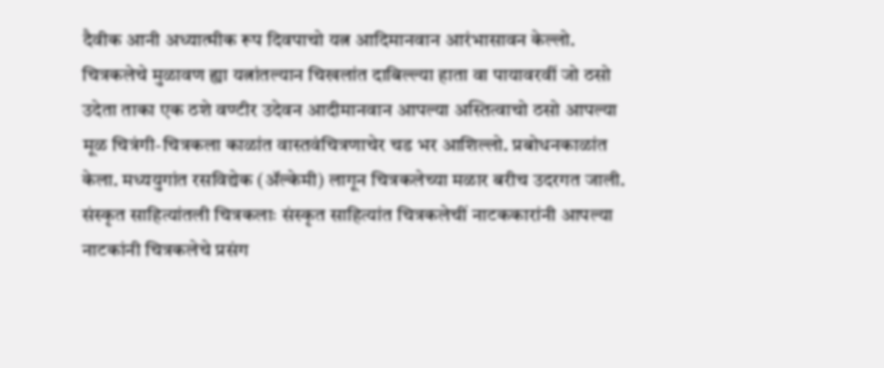दैवीक आनी अध्यात्मीक रूप दिवपाचो यत्न आदिमानवान आरंभासावन केल्लो. चित्रकलेचे मुळावण ह्या यत्नांतल्यान चिखलांत दाबिल्ल्या हाता वा पायावरवीं जो ठसो उदेता ताका एक ठशे वण्टीर उदेवन आदीमानवान आपल्या अस्तित्वाचो ठसो आपल्या मूळ चित्रंगी-चित्रकला काळांत वास्तवंचित्रणाचेर चड भर आशिल्लो. प्रबोधनकाळांत केला. मध्ययुगांत रसविद्येक (ॲल्केमी) लागून चित्रकलेच्या मळार बरीच उदरगत जाली. संस्कृत साहित्यांतली चित्रकलाः संस्कृत साहित्यांत चित्रकलेचीं नाटककारांनी आपल्या नाटकांनी चित्रकलेचे प्रसंग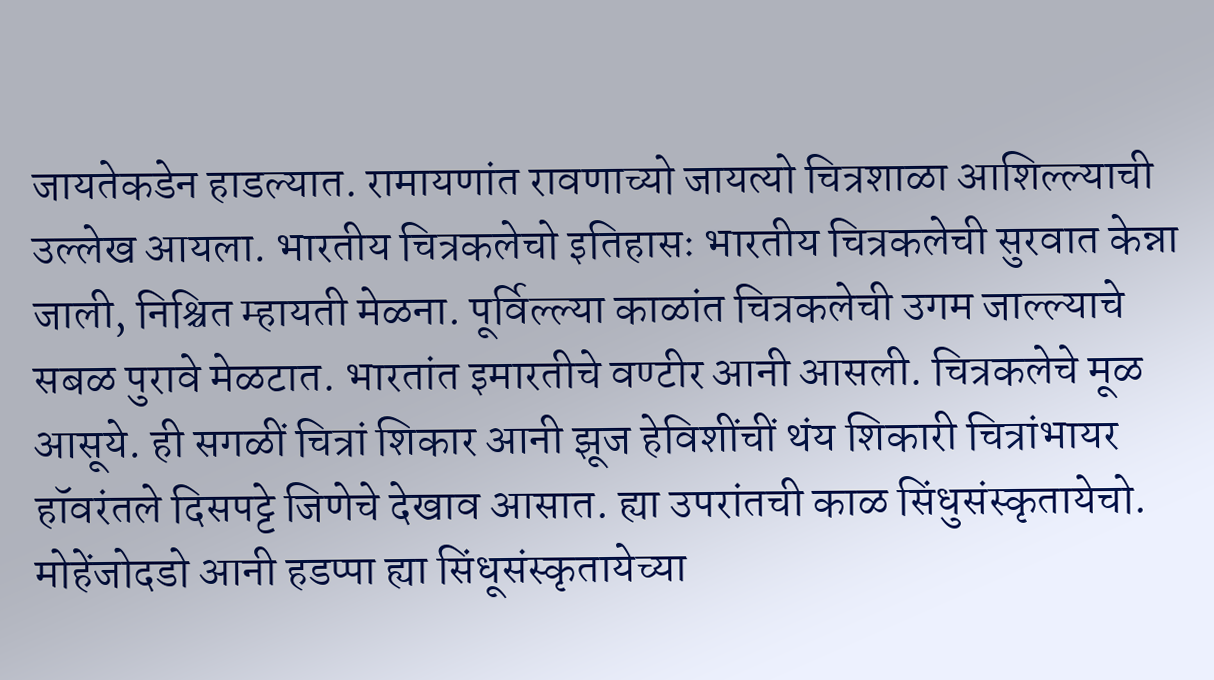जायतेकडेन हाडल्यात. रामायणांत रावणाच्यो जायत्यो चित्रशाळा आशिल्ल्याची उल्लेख आयला. भारतीय चित्रकलेचो इतिहासः भारतीय चित्रकलेची सुरवात केन्ना जाली, निश्चित म्हायती मेळना. पूर्विल्ल्या काळांत चित्रकलेची उगम जाल्ल्याचे सबळ पुरावे मेळटात. भारतांत इमारतीचे वण्टीर आनी आसली. चित्रकलेचे मूळ आसूये. ही सगळीं चित्रां शिकार आनी झूज हेविशींचीं थंय शिकारी चित्रांभायर हॉवरंतले दिसपट्टे जिणेचे देखाव आसात. ह्या उपरांतची काळ सिंधुसंस्कृतायेचो. मोहेंजोदडो आनी हडप्पा ह्या सिंधूसंस्कृतायेच्या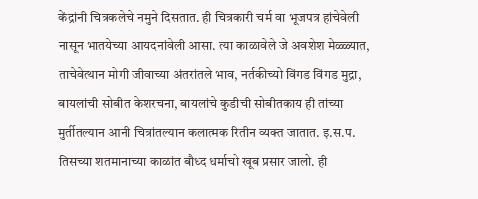केंद्रांनी चित्रकलेचे नमुने दिसतात. ही चित्रकारी चर्म वा भूजपत्र हांचेवेली नासून भातयेच्या आयदनांवेली आसा. त्या काळावेले जे अवशेश मेळ्ळ्यात, ताचेवेत्थान मोगी जीवाच्या अंतरांतले भाव, नर्तकीच्यो विंगड विंगड मुद्रा, बायलांची सोबीत केशरचना, बायलांचे कुडीची सोबीतकाय ही तांच्या मुर्तीतल्यान आनी चित्रांतल्यान कलात्मक रितीन व्यक्त जातात. इ.स.प. तिसच्या शतमानाच्या काळांत बौध्द धर्माचो खूब प्रसार जालो. ही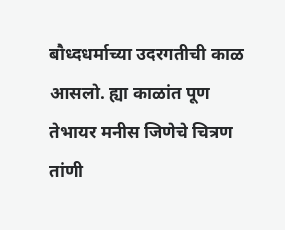बौध्दधर्माच्या उदरगतीची काळ आसलो. ह्या काळांत पूण तेभायर मनीस जिणेचे चित्रण तांणी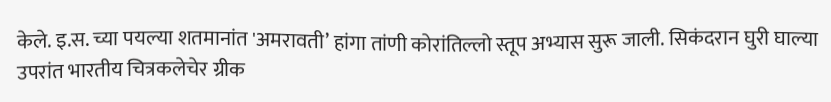केले. इ.स. च्या पयल्या शतमानांत 'अमरावती’ हांगा तांणी कोरांतिल्लो स्तूप अभ्यास सुरू जाली. सिकंदरान घुरी घाल्या उपरांत भारतीय चित्रकलेचेर ग्रीक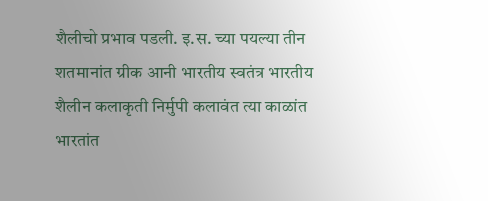शैलीचो प्रभाव पडली. इ.स. च्या पयल्या तीन शतमानांत ग्रीक आनी भारतीय स्वतंत्र भारतीय शैलीन कलाकृती निर्मुपी कलावंत त्या काळांत भारतांत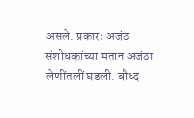असले. प्रकारः अजंठ संशोधकांच्या मतान अजंठा लेणींतलीं घडली. बौध्द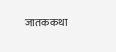जातककथा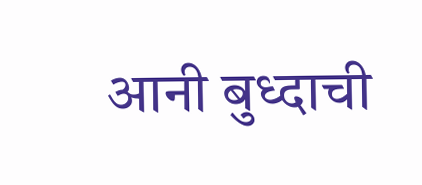आनी बुध्दाची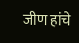जीण हांचे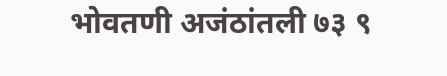भोवतणी अजंठांतली ७३ ९